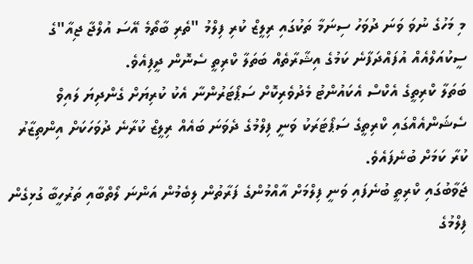މި މަހުގެ ނުވަ ވަނަ ދުވަހު ސިނަމާ ތަކުގައި ރިލީޒް ކުރި ފިލްމު "ތެރި ބާތޯމެ އޭސަ އުލްޖާ ޖިއާ"ގެ ސީކުއަލްއެއް އުފައްދަފާނެ ކަމުގެ އިޝާރާތެއް ބަތަލާ ކްރިތީ ސެނޮން ދީފިއެވެ.
ބަތަލާ ކްރިތީގެ އެކްސް އެކައުންޓު މެދުވެރިކޮށް ސަޕޯޓަރުންނާ އެކު ކުރިޔަށް ގެންދިޔަ ލައިވް ސެޝަންއެއްގައި ކްރިތީގެ ސަޕޯޓަރަކު ވަނީ ފިލްމުގެ ދެވަނަ ބައެއް ރިލީޒް ކުރާނެ ދުވަހަކަށް އިންތިޒާރު ކުރާ ކަމަށް ބުނެފައެވެ.
ޖަވާބުގައި ކްރިތީ ބުނެފައި ވަނީ ފިލްމަށް އާއްމުންގެ ފަރާތުން ލިބެމުން އަންނަ ލޯތްބާއި ތަރުހީބާ ގުޅިގެން ފިލްމުގެ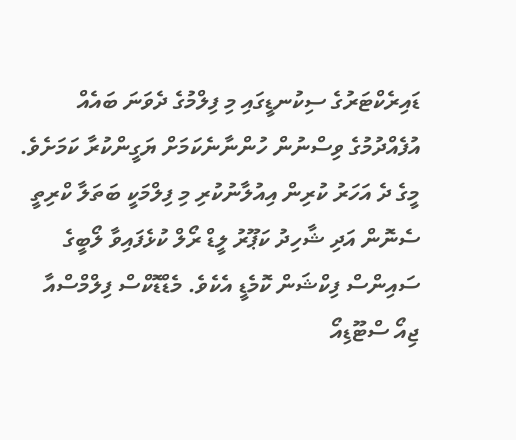ޑައިރެކްޓަރުގެ ސިކުނޑީގައި މި ފިލްމުގެ ދެވަނަ ބައެއް އުފެއްދުމުގެ ވިސްނުން ހުންނާނެކަމަށް ޔަގީންކުރާ ކަމަށެވެ.
މީގެ ދެ އަހަރު ކުރިން އިއުލާނުކުރި މި ފިލްމަކީ ބަތަލާ ކްރިތީ ސެނޮން އަދި ޝާހިދު ކަޕޫރު ލީޑް ރޯލް ކުޅެފައިވާ ލޯބީގެ ސައިންސް ފިކްޝަން ކޮމެޑީ އެކެވެ. މެޑްޑޮކްސް ފިލްމްސްއާ ޖިއޯ ސްޓޫޑިއޯ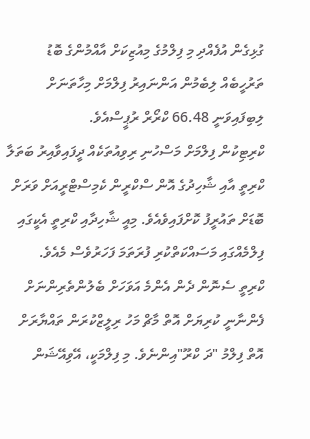ގުޅިގެން އުފެއްދި މި ފިލްމުގެ މިއުޒިކަށް އާއްމުންގެ ބޮޑު ތަރުހީބެއް ލިބެމުން އަންނައިރު ފިލްމަށް މިހާތަނަށް ލިބިފައިވަނީ 66.48 ކްރޯރް ރުޕީސްއެވެ.
ކްރިޓިކުން ފިލްމަށް މަސްހުނި ރިވިއުތަކެއް ދީފައިވާއިރު ބަތަލާ ކްރިތީ އާއި ޝާހިދުގެ އޮން ސްކްރީން ކެމިސްޓްރީއަށް ވަރަށް ބޮޑަށް ތައުރީފު ކޮށްފައިވެއެވެ. މިއީ ޝާހިދާއި ކްރިތީ އެކީގައި ފިލްމެއްގައި މަސައްކަތްކުރި ފުރަތަމަ ފަހަރުވެސް މެއެވެ.
ކްރިތީ ސެނޮން ދެން އެންމެ އަވަހަށް ބެލުންތެރިންނަށް ފެންނާނީ ކުރިޔަށް އޮތް މާޗް މަހު ރިލީޒްކުރަން ތައްޔާރަށް އޮތް ފިލްމު "ދަ ކްރޫ"އިންނެވެ. މި ފިލްމަކީ، އޭވިއޭޝަން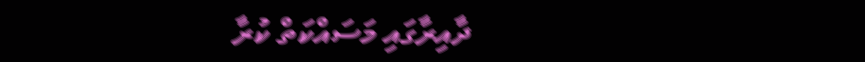ދާއިރާގައި މަސައްކަތް ކުރާ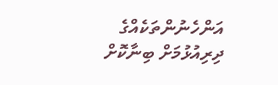އަންހެނުންތަކެއްގެ ދިރިއުޅުމަށް ބިނާކޮށް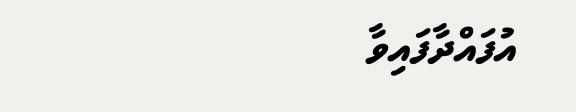އުފައްދާފައިވާ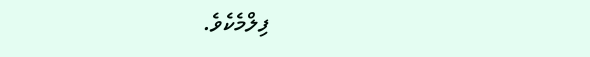ފިލްމެކެވެ.